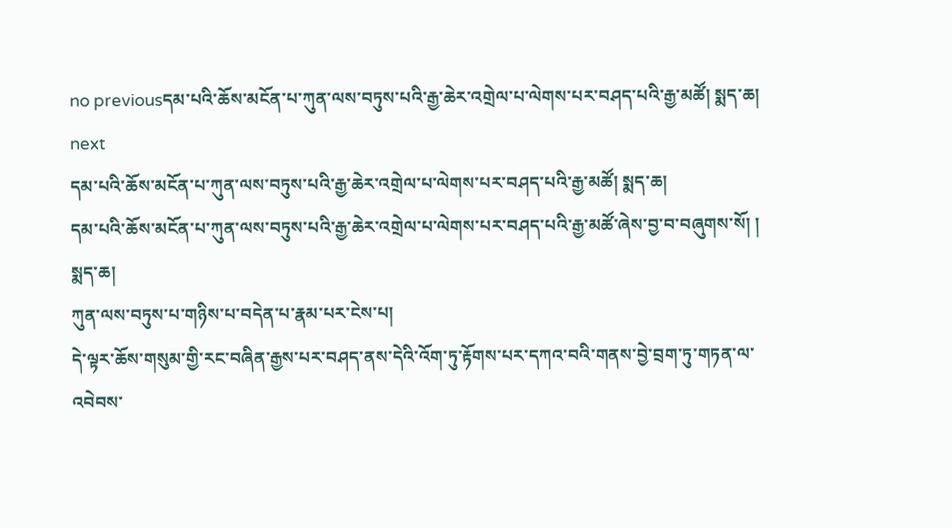no previousདམ་པའི་ཆོས་མངོན་པ་ཀུན་ལས་བཏུས་པའི་རྒྱ་ཆེར་འགྲེལ་པ་ལེགས་པར་བཤད་པའི་རྒྱ་མཚོ། སྨད་ཆ། next
དམ་པའི་ཆོས་མངོན་པ་ཀུན་ལས་བཏུས་པའི་རྒྱ་ཆེར་འགྲེལ་པ་ལེགས་པར་བཤད་པའི་རྒྱ་མཚོ། སྨད་ཆ།
དམ་པའི་ཆོས་མངོན་པ་ཀུན་ལས་བཏུས་པའི་རྒྱ་ཆེར་འགྲེལ་པ་ལེགས་པར་བཤད་པའི་རྒྱ་མཚོ་ཞེས་བྱ་བ་བཞུགས་སོ། །
སྨད་ཆ།
ཀུན་ལས་བཏུས་པ་གཉིས་པ་བདེན་པ་རྣམ་པར་ངེས་པ།
དེ་ལྟར་ཆོས་གསུམ་གྱི་རང་བཞིན་རྒྱས་པར་བཤད་ནས་དེའི་འོག་ཏུ་རྟོགས་པར་དཀའ་བའི་གནས་བྱེ་བྲག་ཏུ་གཏན་ལ་འབེབས་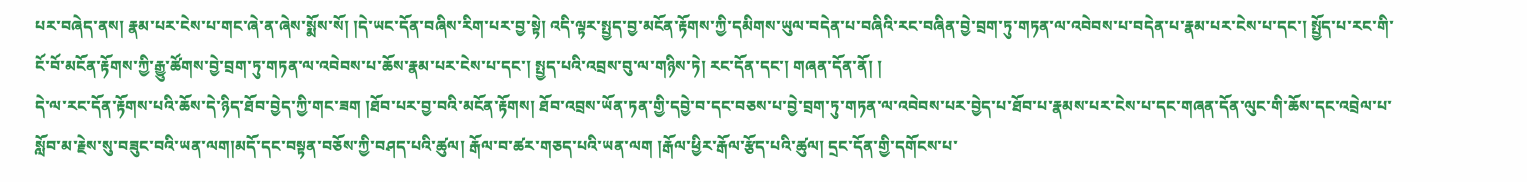པར་བཞེད་ནས། རྣམ་པར་ངེས་པ་གང་ཞེ་ན་ཞེས་སྨོས་སོ། །དེ་ཡང་དོན་བཞིས་རིག་པར་བྱ་སྟེ། འདི་ལྟར་སྤྱད་བྱ་མངོན་རྟོགས་ཀྱི་དམིགས་ཡུལ་བདེན་པ་བཞིའི་རང་བཞིན་བྱེ་བྲག་ཏུ་གཏན་ལ་འབེབས་པ་བདེན་པ་རྣམ་པར་ངེས་པ་དང་། སྤྱོད་པ་རང་གི་ངོ་བོ་མངོན་རྟོགས་ཀྱི་རྒྱུ་ཚོགས་བྱེ་བྲག་ཏུ་གཏན་ལ་འབེབས་པ་ཆོས་རྣམ་པར་ངེས་པ་དང་། སྤྱད་པའི་འབྲས་བུ་ལ་གཉིས་ཏེ། རང་དོན་དང་། གཞན་དོན་ནོ། །
དེ་ལ་རང་དོན་རྟོགས་པའི་ཆོས་དེ་ཉིད་ཐོབ་བྱེད་ཀྱི་གང་ཟག །ཐོབ་པར་བྱ་བའི་མངོན་རྟོགས། ཐོབ་འབྲས་ཡོན་ཏན་གྱི་དབྱེ་བ་དང་བཅས་པ་བྱེ་བྲག་ཏུ་གཏན་ལ་འབེབས་པར་བྱེད་པ་ཐོབ་པ་རྣམས་པར་ངེས་པ་དང་གཞན་དོན་ལུང་གི་ཆོས་དང་འབྲེལ་པ་སློབ་མ་རྗེས་སུ་བཟུང་བའི་ཡན་ལག།མདོ་དང་བསྟན་བཅོས་ཀྱི་བཤད་པའི་ཚུལ། རྒོལ་བ་ཚར་གཅད་པའི་ཡན་ལག །རྒོལ་ཕྱིར་རྒོལ་རྩོད་པའི་ཚུལ། དྲང་དོན་གྱི་དགོངས་པ་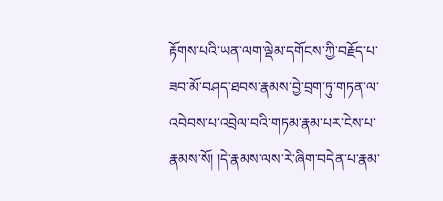རྟོགས་པའི་ཡན་ལག་ལྡེམ་དགོངས་ཀྱི་བརྗོད་པ་ཟབ་མོ་བཤད་ཐབས་རྣམས་བྱེ་བྲག་ཏུ་གཏན་ལ་འབེབས་པ་འབྲེལ་བའི་གཏམ་རྣམ་པར་ངེས་པ་རྣམས་སོ། །དེ་རྣམས་ལས་རེ་ཞིག་བདེན་པ་རྣམ་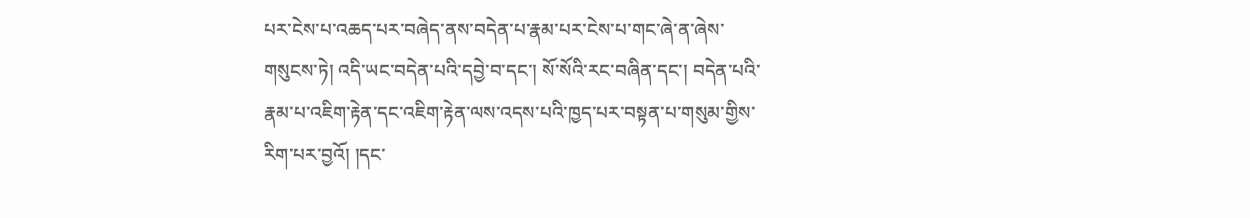པར་ངེས་པ་འཆད་པར་བཞེད་ནས་བདེན་པ་རྣམ་པར་ངེས་པ་གང་ཞེ་ན་ཞེས་གསུངས་ཏེ། འདི་ཡང་བདེན་པའི་དབྱེ་བ་དང་། སོ་སོའི་རང་བཞིན་དང་། བདེན་པའི་རྣམ་པ་འཇིག་རྟེན་དང་འཇིག་རྟེན་ལས་འདས་པའི་ཁྱད་པར་བསྟན་པ་གསུམ་གྱིས་རིག་པར་བྱའོ། །དང་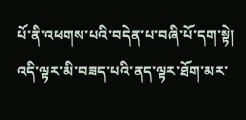པོ་ནི་འཕགས་པའི་བདེན་པ་བཞི་པོ་དག་སྟེ། འདི་ལྟར་མི་བཟད་པའི་ནད་ལྟར་ཐོག་མར་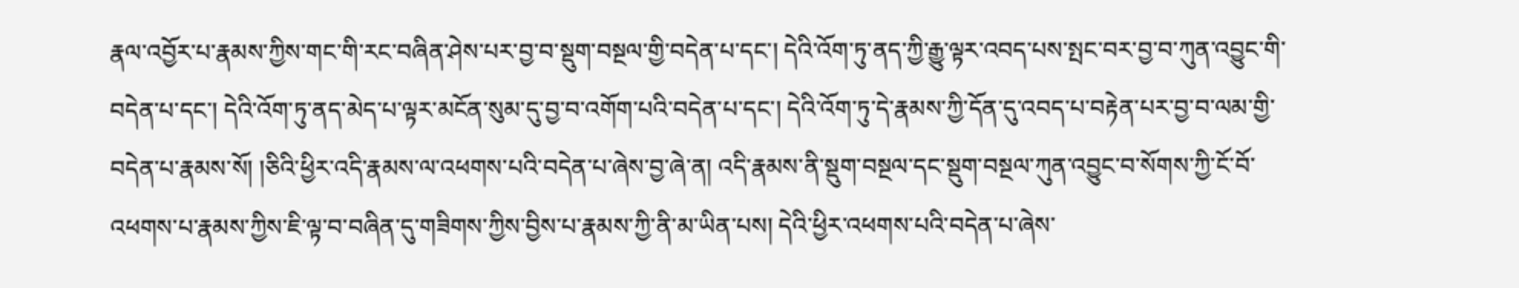རྣལ་འབྱོར་པ་རྣམས་ཀྱིས་གང་གི་རང་བཞིན་ཤེས་པར་བྱ་བ་སྡུག་བསྔལ་གྱི་བདེན་པ་དང་། དེའི་འོག་ཏུ་ནད་ཀྱི་རྒྱུ་ལྟར་འབད་པས་སྤང་བར་བྱ་བ་ཀུན་འབྱུང་གི་བདེན་པ་དང་། དེའི་འོག་ཏུ་ནད་མེད་པ་ལྟར་མངོན་སུམ་དུ་བྱ་བ་འགོག་པའི་བདེན་པ་དང་། དེའི་འོག་ཏུ་དེ་རྣམས་ཀྱི་དོན་དུ་འབད་པ་བརྟེན་པར་བྱ་བ་ལམ་གྱི་བདེན་པ་རྣམས་སོ། །ཅིའི་ཕྱིར་འདི་རྣམས་ལ་འཕགས་པའི་བདེན་པ་ཞེས་བྱ་ཞེ་ན། འདི་རྣམས་ནི་སྡུག་བསྔལ་དང་སྡུག་བསྔལ་ཀུན་འབྱུང་བ་སོགས་ཀྱི་ངོ་བོ་འཕགས་པ་རྣམས་ཀྱིས་ཇི་ལྟ་བ་བཞིན་དུ་གཟིགས་ཀྱིས་བྱིས་པ་རྣམས་ཀྱི་ནི་མ་ཡིན་པས། དེའི་ཕྱིར་འཕགས་པའི་བདེན་པ་ཞེས་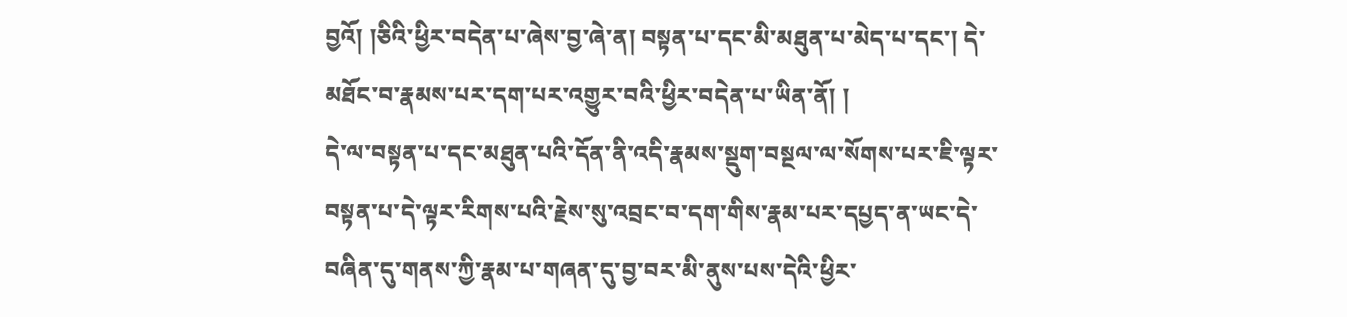བྱའོ། །ཅིའི་ཕྱིར་བདེན་པ་ཞེས་བྱ་ཞེ་ན། བསྟན་པ་དང་མི་མཐུན་པ་མེད་པ་དང་། དེ་མཐོང་བ་རྣམས་པར་དག་པར་འགྱུར་བའི་ཕྱིར་བདེན་པ་ཡིན་ནོ། །
དེ་ལ་བསྟན་པ་དང་མཐུན་པའི་དོན་ནི་འདི་རྣམས་སྡུག་བསྔལ་ལ་སོགས་པར་ཇི་ལྟར་བསྟན་པ་དེ་ལྟར་རིགས་པའི་རྗེས་སུ་འབྲང་བ་དག་གིས་རྣམ་པར་དཔྱད་ན་ཡང་དེ་བཞིན་དུ་གནས་ཀྱི་རྣམ་པ་གཞན་དུ་བྱ་བར་མི་ནུས་པས་དེའི་ཕྱིར་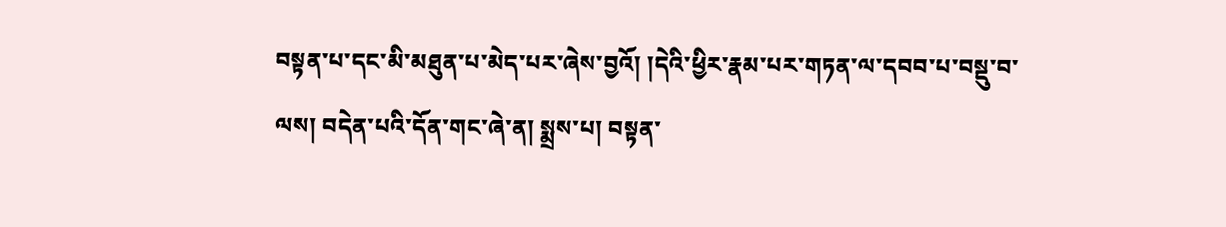བསྟན་པ་དང་མི་མཐུན་པ་མེད་པར་ཞེས་བྱའོ། །དེའི་ཕྱིར་རྣམ་པར་གཏན་ལ་དབབ་པ་བསྡུ་བ་ལས། བདེན་པའི་དོན་གང་ཞེ་ན། སྨྲས་པ། བསྟན་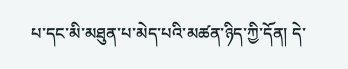པ་དང་མི་མཐུན་པ་མེད་པའི་མཚན་ཉིད་ཀྱི་དོན། དེ་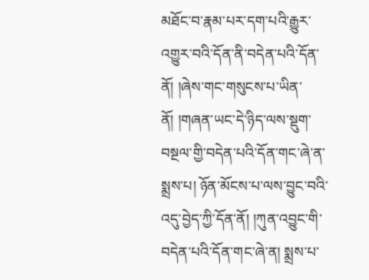མཐོང་བ་རྣམ་པར་དག་པའི་རྒྱུར་འགྱུར་བའི་དོན་ནི་བདེན་པའི་དོན་ནོ། །ཞེས་གང་གསུངས་པ་ཡིན་ནོ། །གཞན་ཡང་དེ་ཉིད་ལས་སྡུག་བསྔལ་གྱི་བདེན་པའི་དོན་གང་ཞེ་ན་སྨྲས་པ། ཉོན་མོངས་པ་ལས་བྱུང་བའི་འདུ་བྱེད་ཀྱི་དོན་ནོ། །ཀུན་འབྱུང་གི་བདེན་པའི་དོན་གང་ཞེ་ན། སྨྲས་པ་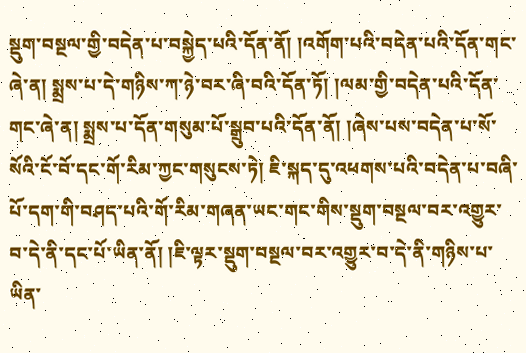སྡུག་བསྔལ་གྱི་བདེན་པ་བསྐྱེད་པའི་དོན་ནོ། །འགོག་པའི་བདེན་པའི་དོན་གང་ཞེ་ན། སྨྲས་པ་དེ་གཉིས་ཀ་ཉེ་བར་ཞི་བའི་དོན་ཏོ། །ལམ་གྱི་བདེན་པའི་དོན་གང་ཞེ་ན། སྨྲས་པ་དོན་གསུམ་པོ་སྒྲུབ་པའི་དོན་ནོ། །ཞེས་པས་བདེན་པ་སོ་སོའི་ངོ་བོ་དང་གོ་རིམ་ཀྱང་གསུངས་ཏེ། ཇི་སྐད་དུ་འཕགས་པའི་བདེན་པ་བཞི་པོ་དག་གི་བཤད་པའི་གོ་རིམ་གཞན་ཡང་གང་གིས་སྡུག་བསྔལ་བར་འགྱུར་བ་དེ་ནི་དང་པོ་ཡིན་ནོ། །ཇི་ལྟར་སྡུག་བསྔལ་བར་འགྱུར་བ་དེ་ནི་གཉིས་པ་ཡིན་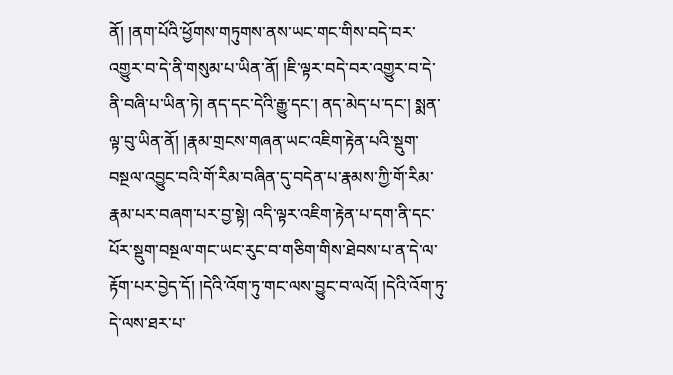ནོ། །ནག་པོའི་ཕྱོགས་གཏུགས་ནས་ཡང་གང་གིས་བདེ་བར་འགྱུར་བ་དེ་ནི་གསུམ་པ་ཡིན་ནོ། །ཇི་ལྟར་བདེ་བར་འགྱུར་བ་དེ་ནི་བཞི་པ་ཡིན་ཏེ། ནད་དང་དེའི་རྒྱུ་དང་། ནད་མེད་པ་དང་། སྨན་ལྟ་བུ་ཡིན་ནོ། །རྣམ་གྲངས་གཞན་ཡང་འཇིག་རྟེན་པའི་སྡུག་བསྔལ་འབྱུང་བའི་གོ་རིམ་བཞིན་དུ་བདེན་པ་རྣམས་ཀྱི་གོ་རིམ་རྣམ་པར་བཞག་པར་བྱ་སྟེ། འདི་ལྟར་འཇིག་རྟེན་པ་དག་ནི་དང་པོར་སྡུག་བསྔལ་གང་ཡང་རུང་བ་གཅིག་གིས་ཐེབས་པ་ན་དེ་ལ་རྟོག་པར་བྱེད་དོ། །དེའི་འོག་ཏུ་གང་ལས་བྱུང་བ་ལའོ། །དེའི་འོག་ཏུ་དེ་ལས་ཐར་པ་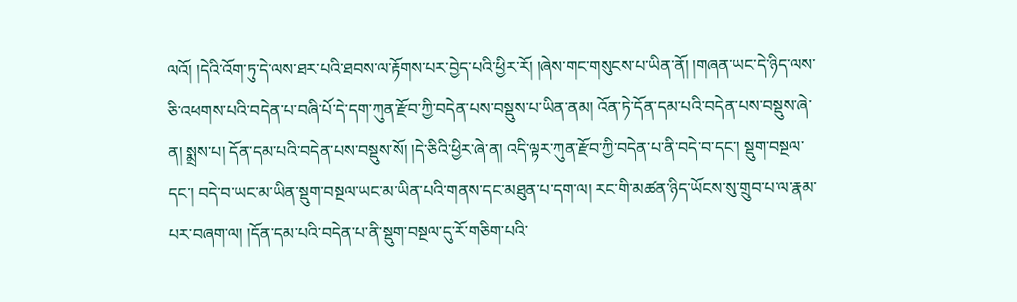ལའོ། །དེའི་འོག་ཏུ་དེ་ལས་ཐར་པའི་ཐབས་ལ་རྟོགས་པར་བྱེད་པའི་ཕྱིར་རོ། །ཞེས་གང་གསུངས་པ་ཡིན་ནོ། །གཞན་ཡང་དེ་ཉིད་ལས་ཅི་འཕགས་པའི་བདེན་པ་བཞི་པོ་དེ་དག་ཀུན་རྫོབ་ཀྱི་བདེན་པས་བསྡུས་པ་ཡིན་ནམ། འོན་ཏེ་དོན་དམ་པའི་བདེན་པས་བསྡུས་ཞེ་ན། སྨྲས་པ། དོན་དམ་པའི་བདེན་པས་བསྡུས་སོ། །དེ་ཅིའི་ཕྱིར་ཞེ་ན། འདི་ལྟར་ཀུན་རྫོབ་ཀྱི་བདེན་པ་ནི་བདེ་བ་དང་། སྡུག་བསྔལ་དང་། བདེ་བ་ཡང་མ་ཡིན་སྡུག་བསྔལ་ཡང་མ་ཡིན་པའི་གནས་དང་མཐུན་པ་དག་ལ། རང་གི་མཚན་ཉིད་ཡོངས་སུ་གྲུབ་པ་ལ་རྣམ་པར་བཞག་ལ། །དོན་དམ་པའི་བདེན་པ་ནི་སྡུག་བསྔལ་དུ་རོ་གཅིག་པའི་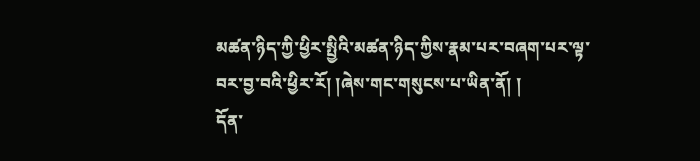མཚན་ཉིད་ཀྱི་ཕྱིར་སྤྱིའི་མཚན་ཉིད་ཀྱིས་རྣམ་པར་བཞག་པར་ལྟ་བར་བྱ་བའི་ཕྱིར་རོ། །ཞེས་གང་གསུངས་པ་ཡིན་ནོ། །
དོན་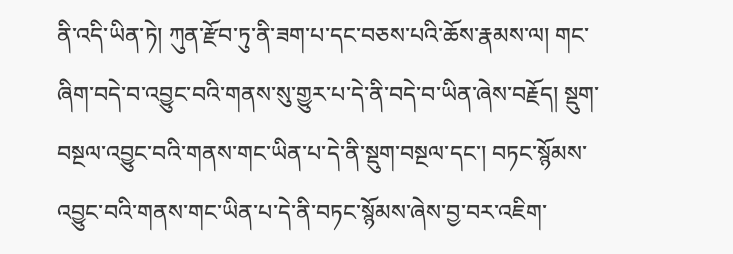ནི་འདི་ཡིན་ཏེ། ཀུན་རྫོབ་ཏུ་ནི་ཟག་པ་དང་བཅས་པའི་ཆོས་རྣམས་ལ། གང་ཞིག་བདེ་བ་འབྱུང་བའི་གནས་སུ་གྱུར་པ་དེ་ནི་བདེ་བ་ཡིན་ཞེས་བརྗོད། སྡུག་བསྔལ་འབྱུང་བའི་གནས་གང་ཡིན་པ་དེ་ནི་སྡུག་བསྔལ་དང་། བཏང་སྙོམས་འབྱུང་བའི་གནས་གང་ཡིན་པ་དེ་ནི་བཏང་སྙོམས་ཞེས་བྱ་བར་འཇིག་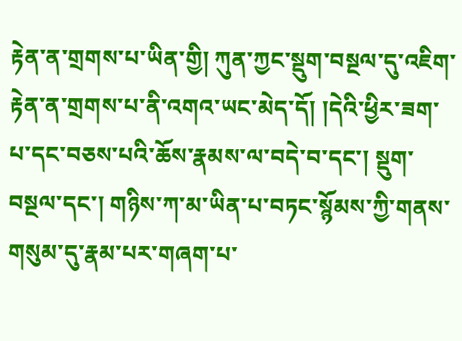རྟེན་ན་གྲགས་པ་ཡིན་གྱི། ཀུན་ཀྱང་སྡུག་བསྔལ་དུ་འཇིག་རྟེན་ན་གྲགས་པ་ནི་འགའ་ཡང་མེད་དོ། །དེའི་ཕྱིར་ཟག་པ་དང་བཅས་པའི་ཆོས་རྣམས་ལ་བདེ་བ་དང་། སྡུག་བསྔལ་དང་། གཉིས་ཀ་མ་ཡིན་པ་བཏང་སྙོམས་ཀྱི་གནས་གསུམ་དུ་རྣམ་པར་གཞག་པ་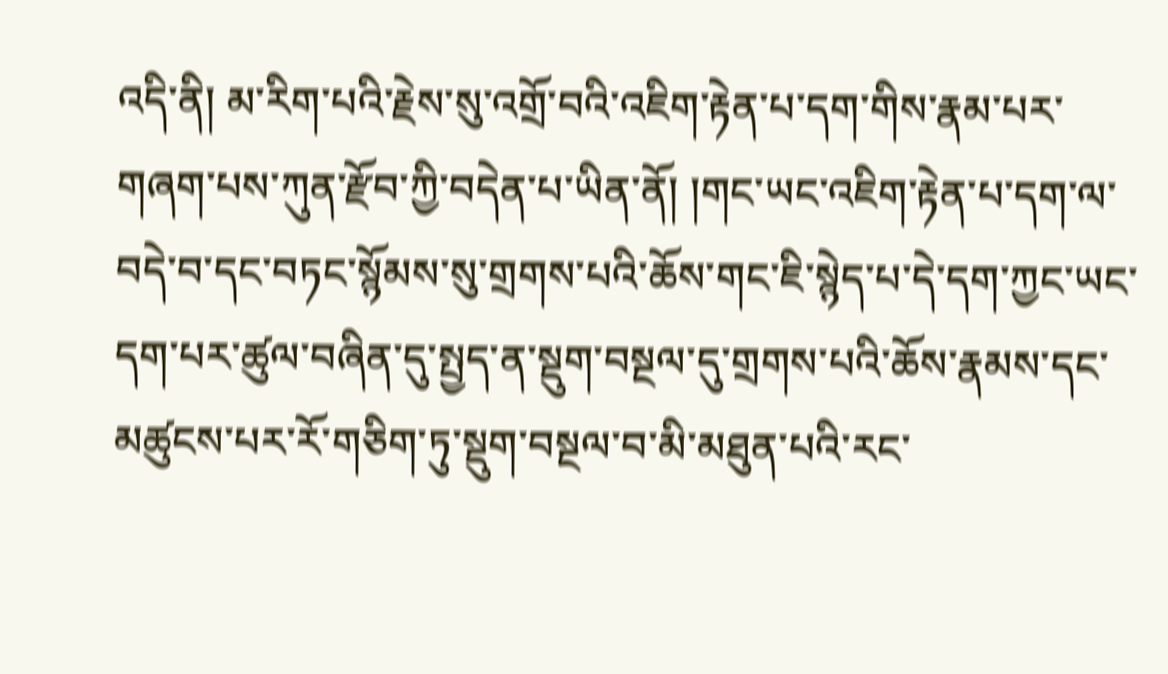འདི་ནི། མ་རིག་པའི་རྗེས་སུ་འགྲོ་བའི་འཇིག་རྟེན་པ་དག་གིས་རྣམ་པར་གཞག་པས་ཀུན་རྫོབ་ཀྱི་བདེན་པ་ཡིན་ནོ། །གང་ཡང་འཇིག་རྟེན་པ་དག་ལ་བདེ་བ་དང་བཏང་སྙོམས་སུ་གྲགས་པའི་ཆོས་གང་ཇི་སྙེད་པ་དེ་དག་ཀྱང་ཡང་དག་པར་ཚུལ་བཞིན་དུ་སྤྱད་ན་སྡུག་བསྔལ་དུ་གྲགས་པའི་ཆོས་རྣམས་དང་མཚུངས་པར་རོ་གཅིག་ཏུ་སྡུག་བསྔལ་བ་མི་མཐུན་པའི་རང་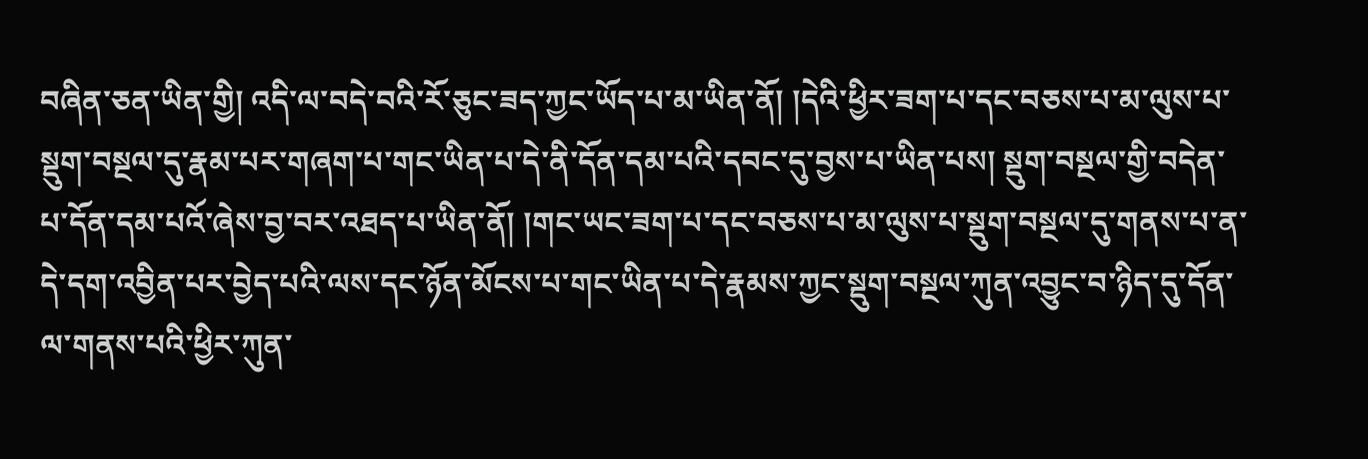བཞིན་ཅན་ཡིན་གྱི། འདི་ལ་བདེ་བའི་རོ་ཅུང་ཟད་ཀྱང་ཡོད་པ་མ་ཡིན་ནོ། །དེའི་ཕྱིར་ཟག་པ་དང་བཅས་པ་མ་ལུས་པ་སྡུག་བསྔལ་དུ་རྣམ་པར་གཞག་པ་གང་ཡིན་པ་དེ་ནི་དོན་དམ་པའི་དབང་དུ་བྱས་པ་ཡིན་པས། སྡུག་བསྔལ་གྱི་བདེན་པ་དོན་དམ་པའོ་ཞེས་བྱ་བར་འཐད་པ་ཡིན་ནོ། །གང་ཡང་ཟག་པ་དང་བཅས་པ་མ་ལུས་པ་སྡུག་བསྔལ་དུ་གནས་པ་ན་དེ་དག་འབྱིན་པར་བྱེད་པའི་ལས་དང་ཉོན་མོངས་པ་གང་ཡིན་པ་དེ་རྣམས་ཀྱང་སྡུག་བསྔལ་ཀུན་འབྱུང་བ་ཉིད་དུ་དོན་ལ་གནས་པའི་ཕྱིར་ཀུན་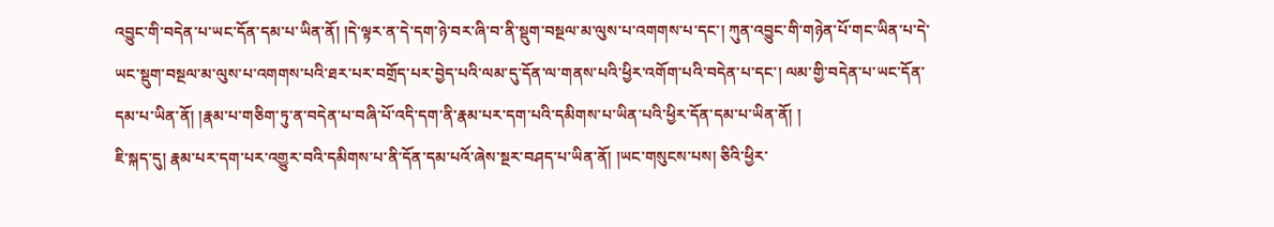འབྱུང་གི་བདེན་པ་ཡང་དོན་དམ་པ་ཡིན་ནོ། །དེ་ལྟར་ན་དེ་དག་ཉེ་བར་ཞི་བ་ནི་སྡུག་བསྔལ་མ་ལུས་པ་འགགས་པ་དང་། ཀུན་འབྱུང་གི་གཉེན་པོ་གང་ཡིན་པ་དེ་ཡང་སྡུག་བསྔལ་མ་ལུས་པ་འགགས་པའི་ཐར་པར་བགྲོད་པར་བྱེད་པའི་ལམ་དུ་དོན་ལ་གནས་པའི་ཕྱིར་འགོག་པའི་བདེན་པ་དང་། ལམ་གྱི་བདེན་པ་ཡང་དོན་དམ་པ་ཡིན་ནོ། །རྣམ་པ་གཅིག་ཏུ་ན་བདེན་པ་བཞི་པོ་འདི་དག་ནི་རྣམ་པར་དག་པའི་དམིགས་པ་ཡིན་པའི་ཕྱིར་དོན་དམ་པ་ཡིན་ནོ། །
ཇི་སྐད་དུ། རྣམ་པར་དག་པར་འགྱུར་བའི་དམིགས་པ་ནི་དོན་དམ་པའོ་ཞེས་སྔར་བཤད་པ་ཡིན་ནོ། །ཡང་གསུངས་པས། ཅིའི་ཕྱིར་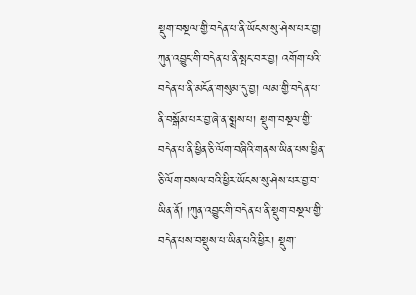སྡུག་བསྔལ་གྱི་བདེན་པ་ནི་ཡོངས་སུ་ཤེས་པར་བྱ། ཀུན་འབྱུང་གི་བདེན་པ་ནི་སྤང་བར་བྱ། འགོག་པའི་བདེན་པ་ནི་མངོན་གསུམ་དུ་བྱ། ལམ་གྱི་བདེན་པ་ནི་བསྒོམ་པར་བྱ་ཞེ་ན་སྨྲས་པ། སྡུག་བསྔལ་གྱི་བདེན་པ་ནི་ཕྱིན་ཅི་ལོག་བཞིའི་གནས་ཡིན་པས་ཕྱིན་ཅི་ལོག་བསལ་བའི་ཕྱིར་ཡོངས་སུ་ཤེས་པར་བྱ་བ་ཡིན་ནོ། །ཀུན་འབྱུང་གི་བདེན་པ་ནི་སྡུག་བསྔལ་གྱི་བདེན་པས་བསྡུས་པ་ཡིན་པའི་ཕྱིར། སྡུག་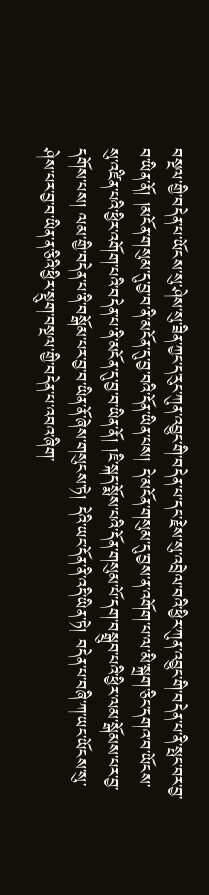བསྔལ་གྱི་བདེན་པ་ཡོངས་སུ་ཤེས་སུ་ཟིན་ཀྱང་ད་རུང་ཀུན་འབྱུང་གི་བདེན་པ་དང་རྗེས་སུ་འབྲེལ་བའི་ཕྱིར་ཀུན་འབྱུང་གི་བདེན་པ་ནི་སྤང་བར་བྱ་བ་ཡིན་ནོ། །མངོན་གསུམ་དུ་བྱ་བ་ནི་མངོན་དུ་བྱ་བའི་དོན་ཡིན་པས། དེ་མངོན་གསུམ་དུ་བྱས་ན་འགོག་པ་ལ་མི་སྐྲག་ཅིང་དགའ་བ་ཡོངས་སུ་འཛིན་པའི་ཕྱིར་འགོག་པའི་བདེན་པ་ནི་མངོན་དུ་བྱ་བ་ཡིན་ནོ། །ཇི་སྐད་སྨོས་པའི་དོན་གསུམ་པོ་དག་བསྒྲུབ་པའི་ཕྱིར་ལམ་སྒོམས་པར་བྱ་དགོས་པས། ལམ་གྱི་བདེན་པ་ནི་བསྒོམ་པར་བྱ་བ་ཡིན་ནོ་ཞེས་གསུངས་ཏེ། དེའི་ཡང་དོན་ནི་འདི་ཡིན་ཏེ། བདེན་པ་བཞི་ཀ་ཡང་ཡོངས་སུ་ཤེས་པར་བྱ་བ་ཡིན་ན་ཅིའི་ཕྱིར་སྡུག་བསྔལ་གྱི་བདེན་པ་འབའ་ཞིག་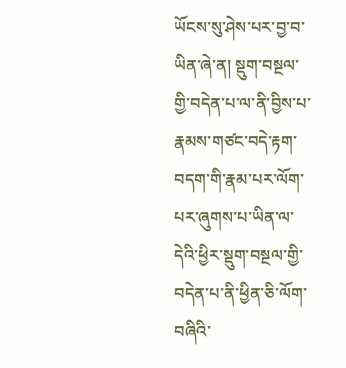ཡོངས་སུ་ཤེས་པར་བྱ་བ་ཡིན་ཞེ་ན། སྡུག་བསྔལ་གྱི་བདེན་པ་ལ་ནི་བྱིས་པ་རྣམས་གཙང་བདེ་རྟག་བདག་གི་རྣམ་པར་ལོག་པར་ཞུགས་པ་ཡིན་ལ་དེའི་ཕྱིར་སྡུག་བསྔལ་གྱི་བདེན་པ་ནི་ཕྱིན་ཅི་ལོག་བཞིའི་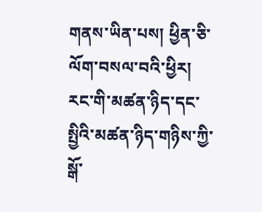གནས་ཡིན་པས། ཕྱིན་ཅི་ལོག་བསལ་བའི་ཕྱིར། རང་གི་མཚན་ཉིད་དང་སྤྱིའི་མཚན་ཉིད་གཉིས་ཀྱི་སྒོ་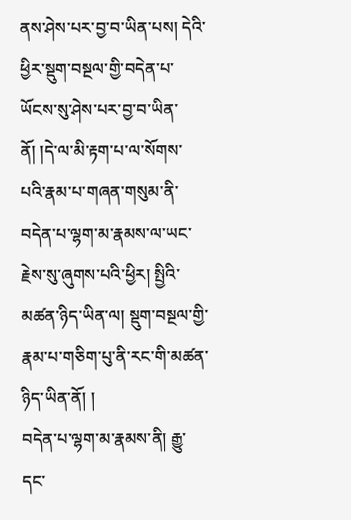ནས་ཤེས་པར་བྱ་བ་ཡིན་པས། དེའི་ཕྱིར་སྡུག་བསྔལ་གྱི་བདེན་པ་ཡོངས་སུ་ཤེས་པར་བྱ་བ་ཡིན་ནོ། །དེ་ལ་མི་རྟག་པ་ལ་སོགས་པའི་རྣམ་པ་གཞན་གསུམ་ནི་བདེན་པ་ལྷག་མ་རྣམས་ལ་ཡང་རྗེས་སུ་ཞུགས་པའི་ཕྱིར། སྤྱིའི་མཚན་ཉིད་ཡིན་ལ། སྡུག་བསྔལ་གྱི་རྣམ་པ་གཅིག་པུ་ནི་རང་གི་མཚན་ཉིད་ཡིན་ནོ། །
བདེན་པ་ལྷག་མ་རྣམས་ནི། རྒྱུ་དང་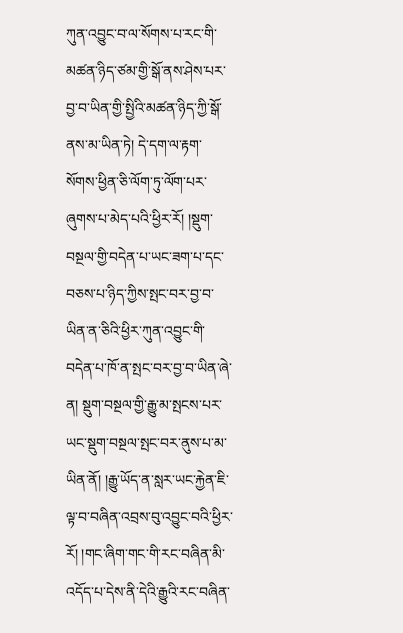ཀུན་འབྱུང་བ་ལ་སོགས་པ་རང་གི་མཚན་ཉིད་ཙམ་གྱི་སྒོ་ནས་ཤེས་པར་བྱ་བ་ཡིན་གྱི་སྤྱིའི་མཚན་ཉིད་ཀྱི་སྒོ་ནས་མ་ཡིན་ཏེ། དེ་དག་ལ་རྟག་སོགས་ཕྱིན་ཅི་ལོག་ཏུ་ལོག་པར་ཞུགས་པ་མེད་པའི་ཕྱིར་རོ། །སྡུག་བསྔལ་གྱི་བདེན་པ་ཡང་ཟག་པ་དང་བཅས་པ་ཉིད་ཀྱིས་སྤང་བར་བྱ་བ་ཡིན་ན་ཅིའི་ཕྱིར་ཀུན་འབྱུང་གི་བདེན་པ་ཁོ་ན་སྤང་བར་བྱ་བ་ཡིན་ཞེ་ན། སྡུག་བསྔལ་གྱི་རྒྱུ་མ་སྤངས་པར་ཡང་སྡུག་བསྔལ་སྤང་བར་ནུས་པ་མ་ཡིན་ནོ། །རྒྱུ་ཡོད་ན་སླར་ཡང་རྐྱེན་ཇི་ལྟ་བ་བཞིན་འབྲས་བུ་འབྱུང་བའི་ཕྱིར་རོ། །གང་ཞིག་གང་གི་རང་བཞིན་མི་འདོད་པ་དེས་ནི་དེའི་རྒྱུའི་རང་བཞིན་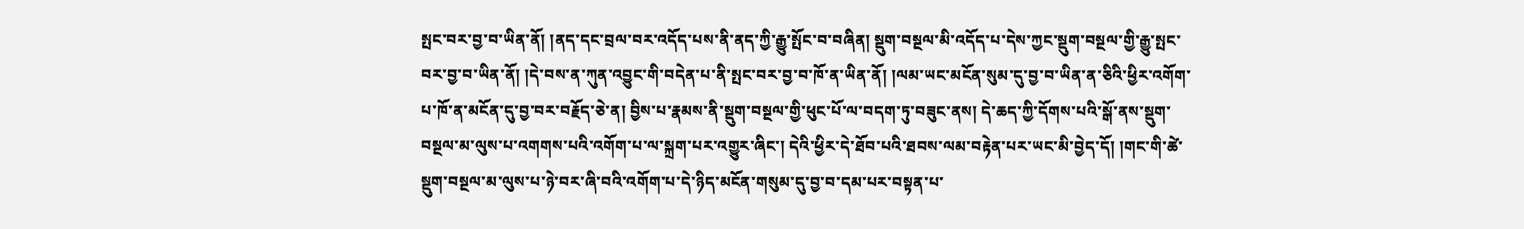སྤང་བར་བྱ་བ་ཡིན་ནོ། །ནད་དང་བྲལ་བར་འདོད་པས་ནི་ནད་ཀྱི་རྒྱུ་སྤོང་བ་བཞིན། སྡུག་བསྔལ་མི་འདོད་པ་དེས་ཀྱང་སྡུག་བསྔལ་གྱི་རྒྱུ་སྤང་བར་བྱ་བ་ཡིན་ནོ། །དེ་བས་ན་ཀུན་འབྱུང་གི་བདེན་པ་ནི་སྤང་བར་བྱ་བ་ཁོ་ན་ཡིན་ནོ། །ལམ་ཡང་མངོན་སུམ་དུ་བྱ་བ་ཡིན་ན་ཅིའི་ཕྱིར་འགོག་པ་ཁོ་ན་མངོན་དུ་བྱ་བར་བརྗོད་ཅེ་ན། བྱིས་པ་རྣམས་ནི་སྡུག་བསྔལ་གྱི་ཕུང་པོ་ལ་བདག་ཏུ་བཟུང་ནས། དེ་ཆད་ཀྱི་དོགས་པའི་སྒོ་ནས་སྡུག་བསྔལ་མ་ལུས་པ་འགགས་པའི་འགོག་པ་ལ་སྐྲག་པར་འགྱུར་ཞིང་། དེའི་ཕྱིར་དེ་ཐོབ་པའི་ཐབས་ལམ་བརྟེན་པར་ཡང་མི་བྱེད་དོ། །གང་གི་ཚེ་སྡུག་བསྔལ་མ་ལུས་པ་ཉེ་བར་ཞི་བའི་འགོག་པ་དེ་ཉིད་མངོན་གསུམ་དུ་བྱ་བ་དམ་པར་བསྟན་པ་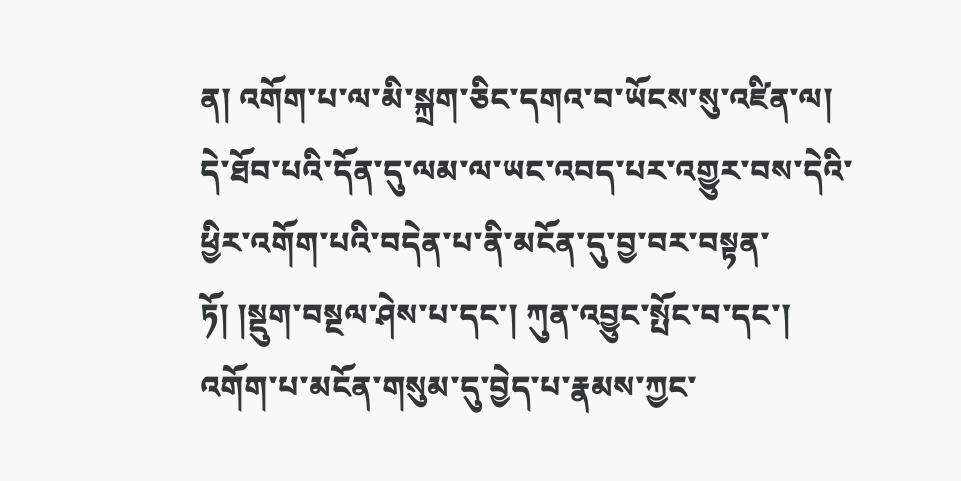ན། འགོག་པ་ལ་མི་སྐྲག་ཅིང་དགའ་བ་ཡོངས་སུ་འཛིན་ལ། དེ་ཐོབ་པའི་དོན་དུ་ལམ་ལ་ཡང་འབད་པར་འགྱུར་བས་དེའི་ཕྱིར་འགོག་པའི་བདེན་པ་ནི་མངོན་དུ་བྱ་བར་བསྟན་ཏོ། །སྡུག་བསྔལ་ཤེས་པ་དང་། ཀུན་འབྱུང་སྤོང་བ་དང་། འགོག་པ་མངོན་གསུམ་དུ་བྱེད་པ་རྣམས་ཀྱང་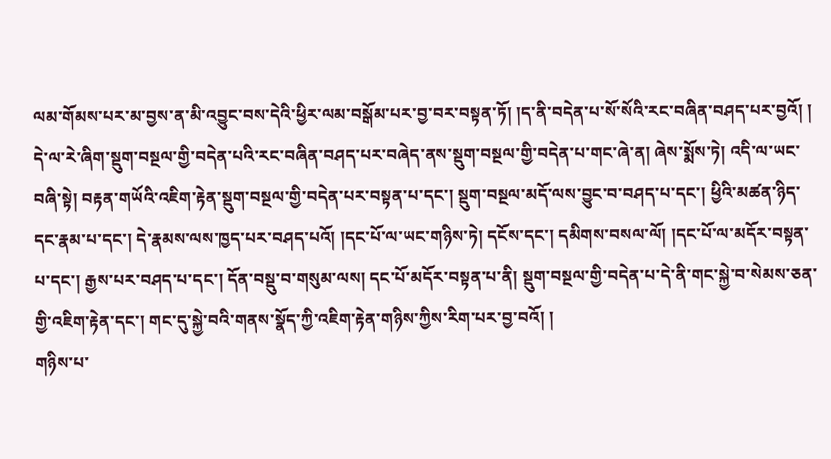ལམ་གོམས་པར་མ་བྱས་ན་མི་འབྱུང་བས་དེའི་ཕྱིར་ལམ་བསྒོམ་པར་བྱ་བར་བསྟན་ཏོ། །ད་ནི་བདེན་པ་སོ་སོའི་རང་བཞིན་བཤད་པར་བྱའོ། །
དེ་ལ་རེ་ཞིག་སྡུག་བསྔལ་གྱི་བདེན་པའི་རང་བཞིན་བཤད་པར་བཞེད་ནས་སྡུག་བསྔལ་གྱི་བདེན་པ་གང་ཞེ་ན། ཞེས་སྨོས་ཏེ། འདི་ལ་ཡང་བཞི་སྟེ། བརྟན་གཡོའི་འཇིག་རྟེན་སྡུག་བསྔལ་གྱི་བདེན་པར་བསྟན་པ་དང་། སྡུག་བསྔལ་མདོ་ལས་བྱུང་བ་བཤད་པ་དང་། ཕྱིའི་མཚན་ཉིད་དང་རྣམ་པ་དང་། དེ་རྣམས་ལས་ཁྱད་པར་བཤད་པའོ། །དང་པོ་ལ་ཡང་གཉིས་ཏེ། དངོས་དང་། དམིགས་བསལ་ལོ། །དང་པོ་ལ་མདོར་བསྟན་པ་དང་། རྒྱས་པར་བཤད་པ་དང་། དོན་བསྡུ་བ་གསུམ་ལས། དང་པོ་མདོར་བསྟན་པ་ནི། སྡུག་བསྔལ་གྱི་བདེན་པ་དེ་ནི་གང་སྐྱེ་བ་སེམས་ཅན་གྱི་འཇིག་རྟེན་དང་། གང་དུ་སྐྱེ་བའི་གནས་སྣོད་ཀྱི་འཇིག་རྟེན་གཉིས་ཀྱིས་རིག་པར་བྱ་བའོ། །
གཉིས་པ་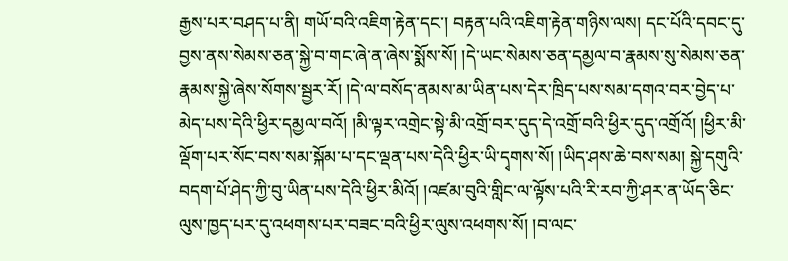རྒྱས་པར་བཤད་པ་ནི། གཡོ་བའི་འཇིག་རྟེན་དང་། བརྟན་པའི་འཇིག་རྟེན་གཉིས་ལས། དང་པོའི་དབང་དུ་བྱས་ནས་སེམས་ཅན་སྐྱེ་བ་གང་ཞེ་ན་ཞེས་སྨོས་སོ། །དེ་ཡང་སེམས་ཅན་དམྱལ་བ་རྣམས་སུ་སེམས་ཅན་རྣམས་སྐྱེ་ཞེས་སོགས་སྦྱར་རོ། །དེ་ལ་བསོད་ནམས་མ་ཡིན་པས་དེར་ཁྲིད་པས་སམ་དགའ་བར་བྱེད་པ་མེད་པས་དེའི་ཕྱིར་དམྱལ་བའོ། །མི་ལྟར་འགྲེང་སྟེ་མི་འགྲོ་བར་དུད་དེ་འགྲོ་བའི་ཕྱིར་དུད་འགྲོའོ། །ཕྱིར་མི་ལྡོག་པར་སོང་བས་སམ་སྐོམ་པ་དང་ལྡན་པས་དེའི་ཕྱིར་ཡི་དྭགས་སོ། །ཡིད་ཤས་ཆེ་བས་སམ། སྐྱེ་དགུའི་བདག་པོ་ཤེད་ཀྱི་བུ་ཡིན་པས་དེའི་ཕྱིར་མིའོ། །འཛམ་བུའི་གླིང་ལ་ལྟོས་པའི་རི་རབ་ཀྱི་ཤར་ན་ཡོད་ཅིང་ལུས་ཁྱད་པར་དུ་འཕགས་པར་བཟང་བའི་ཕྱིར་ལུས་འཕགས་སོ། །བ་ལང་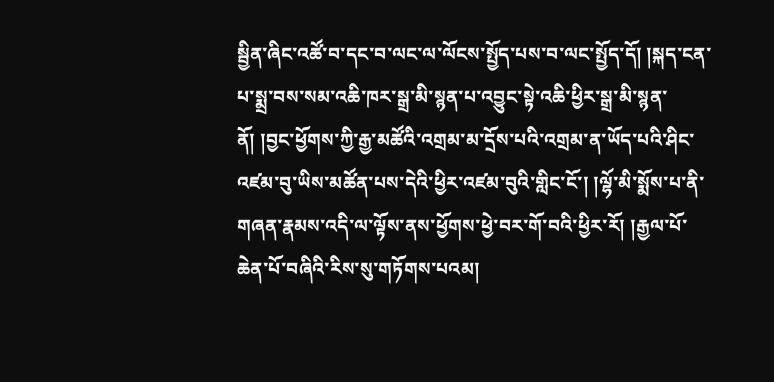སྦྱིན་ཞིང་འཚོ་བ་དང་བ་ལང་ལ་ལོངས་སྤྱོད་པས་བ་ལང་སྤྱོད་དོ། །སྐད་ངན་པ་སྨྲ་བས་སམ་འཆི་ཁར་སྒྲ་མི་སྙན་པ་འབྱུང་སྟེ་འཆི་ཕྱིར་སྒྲ་མི་སྙན་ནོ། །བྱང་ཕྱོགས་ཀྱི་རྒྱ་མཚོའི་འགྲམ་མ་དྲོས་པའི་འགྲམ་ན་ཡོད་པའི་ཤིང་འཛམ་བུ་ཡིས་མཚོན་པས་དེའི་ཕྱིར་འཛམ་བུའི་གླིང་ངོ་། །ལྷོ་མི་སྨོས་པ་ནི་གཞན་རྣམས་འདི་ལ་ལྟོས་ནས་ཕྱོགས་ཕྱེ་བར་གོ་བའི་ཕྱིར་རོ། །རྒྱལ་པོ་ཆེན་པོ་བཞིའི་རིས་སུ་གཏོགས་པའམ།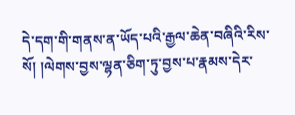དེ་དག་གི་གནས་ན་ཡོད་པའི་རྒྱལ་ཆེན་བཞིའི་རིས་སོ། །ལེགས་བྱས་ལྷན་ཅིག་ཏུ་བྱས་པ་རྣམས་དེར་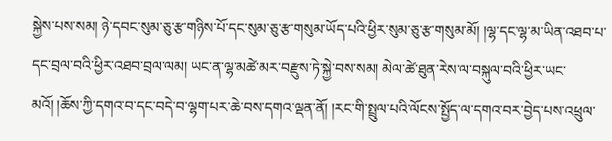སྐྱེས་པས་སམ། ཉེ་དབང་སུམ་ཅུ་རྩ་གཉིས་པོ་དང་སུམ་ཅུ་རྩ་གསུམ་ཡོད་པའི་ཕྱིར་སུམ་ཅུ་རྩ་གསུམ་མོ། །ལྷ་དང་ལྷ་མ་ཡིན་འཐབ་པ་དང་བྲལ་བའི་ཕྱིར་འཐབ་བྲལ་ལམ། ཡང་ན་ལྷ་མཚེ་མར་བརྫུས་ཏེ་སྐྱེ་བས་སམ། མེལ་ཚེ་ཐུན་རེས་ལ་བསྐུལ་བའི་ཕྱིར་ཡང་མའོ། །ཆོས་ཀྱི་དགའ་བ་དང་བདེ་བ་ལྷག་པར་ཆེ་བས་དགའ་ལྡན་ནོ། །རང་གི་སྤྲུལ་པའི་ལོངས་སྤྱོད་ལ་དགའ་བར་བྱེད་པས་འཕྲུལ་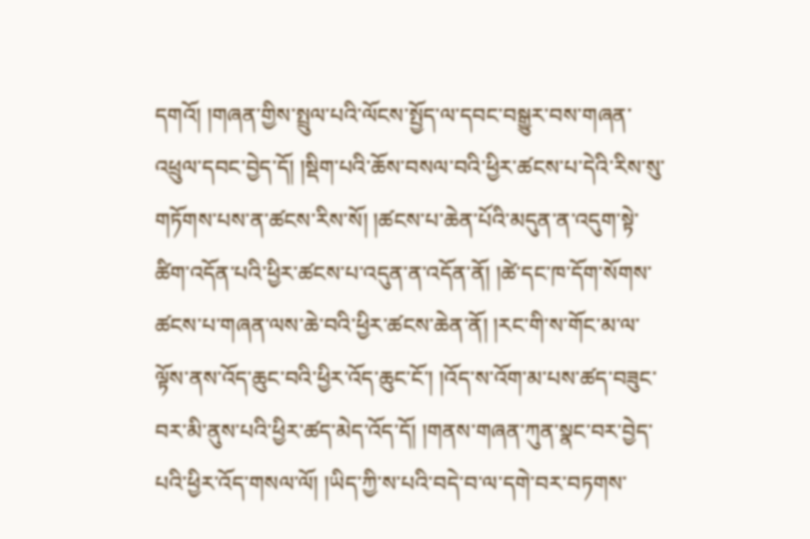དགའོ། །གཞན་གྱིས་སྤྲུལ་པའི་ལོངས་སྤྱོད་ལ་དབང་བསྒྱུར་བས་གཞན་འཕྲུལ་དབང་བྱེད་དོ། །སྡིག་པའི་ཆོས་བསལ་བའི་ཕྱིར་ཚངས་པ་དེའི་རིས་སུ་གཏོགས་པས་ན་ཚངས་རིས་སོ། །ཚངས་པ་ཆེན་པོའི་མདུན་ན་འདུག་སྟེ་ཚིག་འདོན་པའི་ཕྱིར་ཚངས་པ་འདུན་ན་འདོན་ནོ། །ཚེ་དང་ཁ་དོག་སོགས་ཚངས་པ་གཞན་ལས་ཆེ་བའི་ཕྱིར་ཚངས་ཆེན་ནོ། །རང་གི་ས་གོང་མ་ལ་ལྟོས་ནས་འོད་ཆུང་བའི་ཕྱིར་འོད་ཆུང་ངོ་། །འོད་ས་འོག་མ་པས་ཚད་བཟུང་བར་མི་ནུས་པའི་ཕྱིར་ཚད་མེད་འོད་དོ། །གནས་གཞན་ཀུན་སྣང་བར་བྱེད་པའི་ཕྱིར་འོད་གསལ་ལོ། །ཡིད་ཀྱི་ས་པའི་བདེ་བ་ལ་དགེ་བར་བཏགས་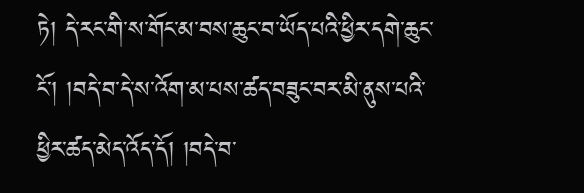ཏེ། དེ་རང་གི་ས་གོང་མ་བས་ཆུང་བ་ཡོད་པའི་ཕྱིར་དགེ་ཆུང་ངོ་། །བདེ་བ་དེ་ས་འོག་མ་པས་ཚད་བཟུང་བར་མི་ནུས་པའི་ཕྱིར་ཚད་མེད་འོད་དོ། །བདེ་བ་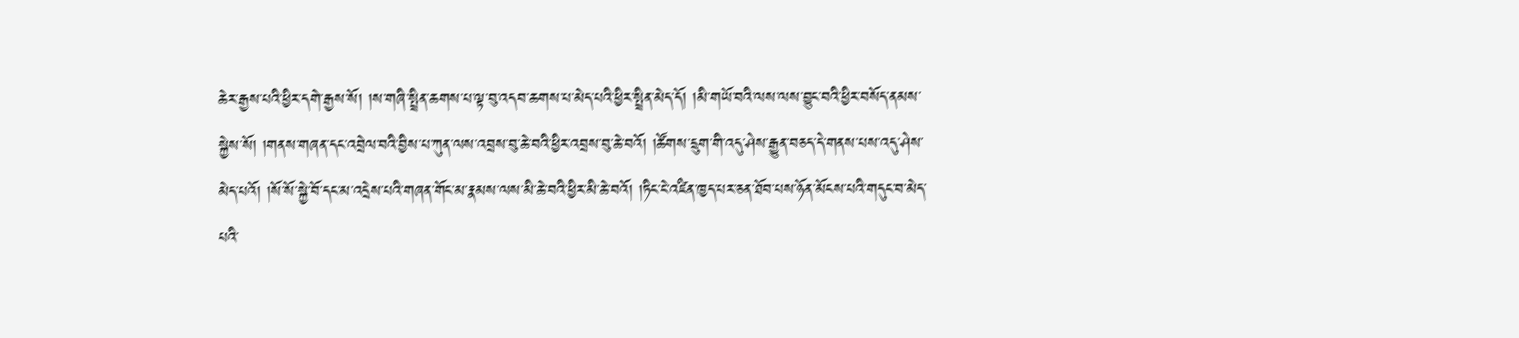ཆེར་རྒྱས་པའི་ཕྱིར་དགེ་རྒྱས་སོ། །ས་གཞི་སྤྲིན་ཆགས་པ་ལྟ་བུ་འདབ་ཆགས་པ་མེད་པའི་ཕྱིར་སྤྲིན་མེད་དོ། །མི་གཡོ་བའི་ལས་ལས་བྱུང་བའི་ཕྱིར་བསོད་ནམས་སྐྱེས་སོ། །གནས་གཞན་དང་འབྲེལ་བའི་བྱིས་པ་ཀུན་ལས་འབྲས་བུ་ཆེ་བའི་ཕྱིར་འབྲས་བུ་ཆེ་བའོ། །ཚོགས་དྲུག་གི་འདུ་ཤེས་རྒྱུན་བཅད་དེ་གནས་པས་འདུ་ཤེས་མེད་པའོ། །སོ་སོ་སྐྱེ་བོ་དང་མ་འདྲེས་པའི་གཞན་གོང་མ་རྣམས་ལས་མི་ཆེ་བའི་ཕྱིར་མི་ཆེ་བའོ། །ཏིང་ངེ་འཛིན་ཁྱད་པར་ཅན་ཐོབ་པས་ཉོན་མོངས་པའི་གདུང་བ་མེད་པའི་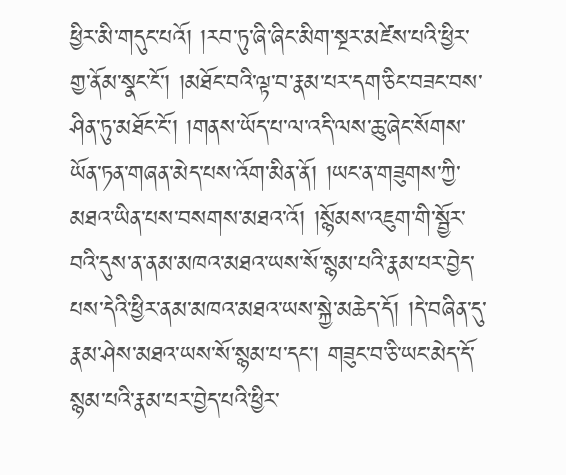ཕྱིར་མི་གདུང་པའོ། །རབ་ཏུ་ཞི་ཞིང་མིག་སྔར་མཛེས་པའི་ཕྱིར་གྱ་ནོམ་སྣང་ངོ་། །མཐོང་བའི་ལྟ་བ་རྣམ་པར་དག་ཅིང་བཟང་བས་ཤིན་ཏུ་མཐོང་ངོ་། །གནས་ཡོད་པ་ལ་འདི་ལས་ཆུ་ཞེང་སོགས་ཡོན་ཏན་གཞན་མེད་པས་འོག་མིན་ནོ། །ཡང་ན་གཟུགས་ཀྱི་མཐའ་ཡིན་པས་བསགས་མཐའ་འོ། །སྙོམས་འཇུག་གི་སྦྱོར་བའི་དུས་ན་ནམ་མཁའ་མཐའ་ཡས་སོ་སྙམ་པའི་རྣམ་པར་བྱེད་པས་དེའི་ཕྱིར་ནམ་མཁའ་མཐའ་ཡས་སྐྱེ་མཆེད་དོ། །དེ་བཞིན་དུ་རྣམ་ཤེས་མཐའ་ཡས་སོ་སྙམ་པ་དང་། གཟུང་བ་ཅི་ཡང་མེད་དོ་སྙམ་པའི་རྣམ་པར་བྱེད་པའི་ཕྱིར་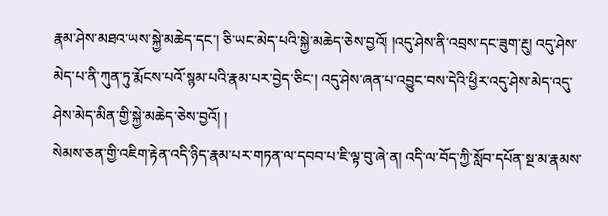རྣམ་ཤེས་མཐའ་ཡས་སྐྱེ་མཆེད་དང་། ཅི་ཡང་མེད་པའི་སྐྱེ་མཆེད་ཅེས་བྱའོ། །འདུ་ཤེས་ནི་འབྲས་དང་ཟུག་རྔུ། འདུ་ཤེས་མེད་པ་ནི་ཀུན་ཏུ་རྨོངས་པའོ་སྙམ་པའི་རྣམ་པར་བྱེད་ཅིང་། འདུ་ཤེས་ཞན་པ་འབྱུང་བས་དེའི་ཕྱིར་འདུ་ཤེས་མེད་འདུ་ཤེས་མེད་མིན་གྱི་སྐྱེ་མཆེད་ཅེས་བྱའོ། །
སེམས་ཅན་གྱི་འཇིག་རྟེན་འདི་ཉིད་རྣམ་པར་གཏན་ལ་དབབ་པ་ཇི་ལྟ་བུ་ཞེ་ན། འདི་ལ་བོད་ཀྱི་སློབ་དཔོན་སྔ་མ་རྣམས་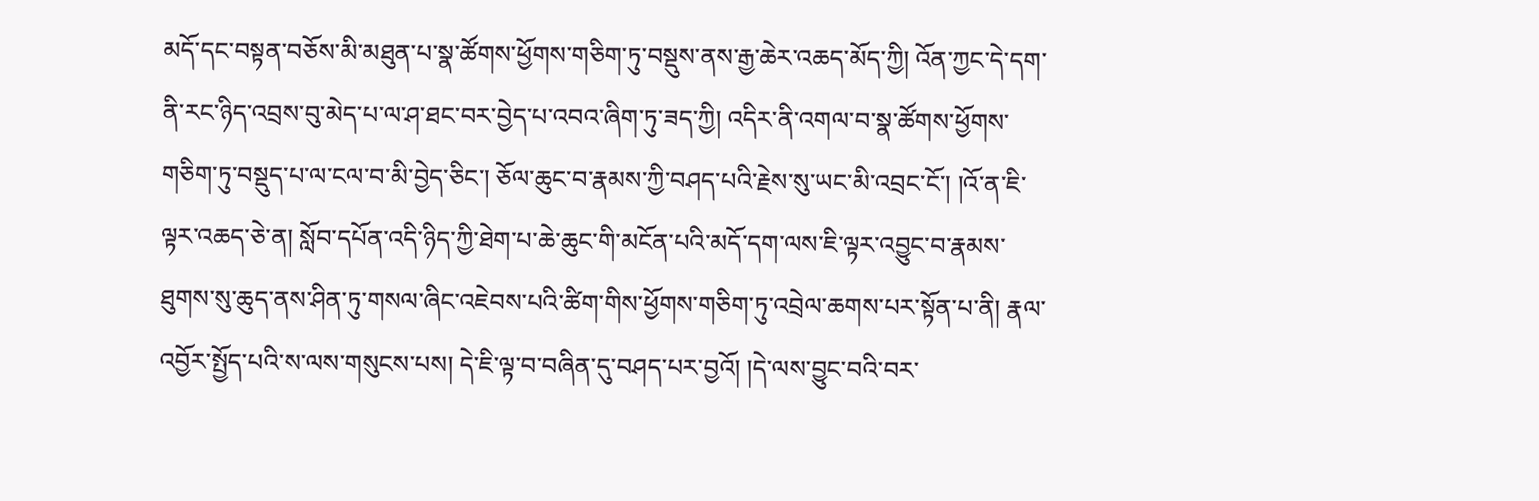མདོ་དང་བསྟན་བཅོས་མི་མཐུན་པ་སྣ་ཚོགས་ཕྱོགས་གཅིག་ཏུ་བསྡུས་ནས་རྒྱ་ཆེར་འཆད་མོད་ཀྱི། འོན་ཀྱང་དེ་དག་ནི་རང་ཉིད་འབྲས་བུ་མེད་པ་ལ་ཤ་ཐང་བར་བྱེད་པ་འབའ་ཞིག་ཏུ་ཟད་ཀྱི། འདིར་ནི་འགལ་བ་སྣ་ཚོགས་ཕྱོགས་གཅིག་ཏུ་བསྡུད་པ་ལ་ངལ་བ་མི་བྱེད་ཅིང་། ཅོལ་ཆུང་བ་རྣམས་ཀྱི་བཤད་པའི་རྗེས་སུ་ཡང་མི་འབྲང་ངོ་། །འོ་ན་ཇི་ལྟར་འཆད་ཅེ་ན། སློབ་དཔོན་འདི་ཉིད་ཀྱི་ཐེག་པ་ཆེ་ཆུང་གི་མངོན་པའི་མདོ་དག་ལས་ཇི་ལྟར་འབྱུང་བ་རྣམས་ཐུགས་སུ་ཆུད་ནས་ཤིན་ཏུ་གསལ་ཞིང་འཇེབས་པའི་ཚིག་གིས་ཕྱོགས་གཅིག་ཏུ་འབྲེལ་ཆགས་པར་སྟོན་པ་ནི། རྣལ་འབྱོར་སྤྱོད་པའི་ས་ལས་གསུངས་པས། དེ་ཇི་ལྟ་བ་བཞིན་དུ་བཤད་པར་བྱའོ། །དེ་ལས་བྱུང་བའི་བར་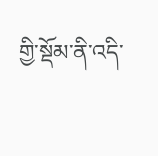གྱི་སྡོམ་ནི་འདི་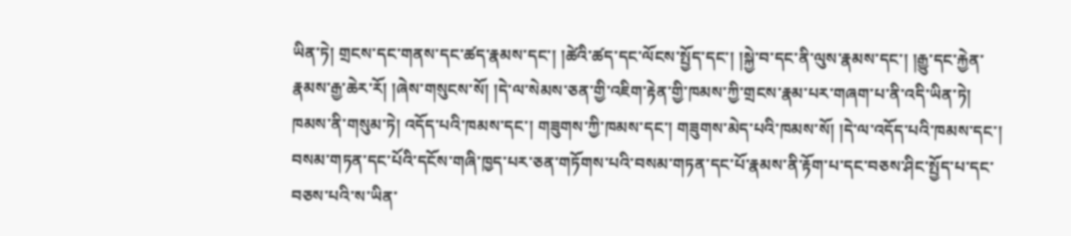ཡིན་ཏེ། གྲངས་དང་གནས་དང་ཚད་རྣམས་དང་། །ཚེའི་ཚད་དང་ལོངས་སྤྱོད་དང་། །སྐྱེ་བ་དང་ནི་ལུས་རྣམས་དང་། །རྒྱུ་དང་རྐྱེན་རྣམས་རྒྱ་ཆེར་རོ། །ཞེས་གསུངས་སོ། །དེ་ལ་སེམས་ཅན་གྱི་འཇིག་རྟེན་གྱི་ཁམས་ཀྱི་གྲངས་རྣམ་པར་གཞག་པ་ནི་འདི་ཡིན་ཏེ། ཁམས་ནི་གསུམ་ཏེ། འདོད་པའི་ཁམས་དང་། གཟུགས་ཀྱི་ཁམས་དང་། གཟུགས་མེད་པའི་ཁམས་སོ། །དེ་ལ་འདོད་པའི་ཁམས་དང་། བསམ་གཏན་དང་པོའི་དངོས་གཞི་ཁྱད་པར་ཅན་གཏོགས་པའི་བསམ་གཏན་དང་པོ་རྣམས་ནི་རྟོག་པ་དང་བཅས་ཤིང་སྤྱོད་པ་དང་བཅས་པའི་ས་ཡིན་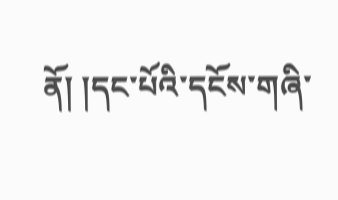ནོ། །དང་པོའི་དངོས་གཞི་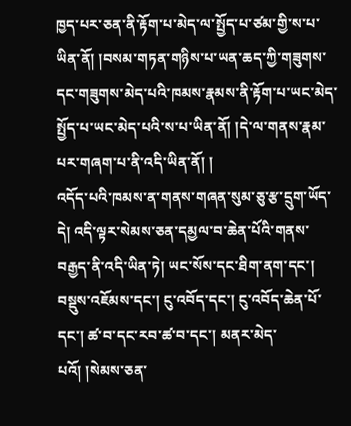ཁྱད་པར་ཅན་ནི་རྟོག་པ་མེད་ལ་སྤྱོད་པ་ཙམ་གྱི་ས་པ་ཡིན་ནོ། །བསམ་གཏན་གཉིས་པ་ཡན་ཆད་ཀྱི་གཟུགས་དང་གཟུགས་མེད་པའི་ཁམས་རྣམས་ནི་རྟོག་པ་ཡང་མེད་སྤྱོད་པ་ཡང་མེད་པའི་ས་པ་ཡིན་ནོ། །དེ་ལ་གནས་རྣམ་པར་གཞག་པ་ནི་འདི་ཡིན་ནོ། །
འདོད་པའི་ཁམས་ན་གནས་གཞན་སུམ་ཅུ་རྩ་དྲུག་ཡོད་དེ། འདི་ལྟར་སེམས་ཅན་དམྱལ་བ་ཆེན་པོའི་གནས་བརྒྱད་ནི་འདི་ཡིན་ཏེ། ཡང་སོས་དང་ཐིག་ནག་དང་། བསྡུས་འཇོམས་དང་། ངུ་འབོད་དང་། ངུ་འབོད་ཆེན་པོ་དང་། ཚ་བ་དང་རབ་ཚ་བ་དང་། མནར་མེད་པའོ། །སེམས་ཅན་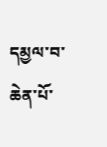དམྱལ་བ་ཆེན་པོ་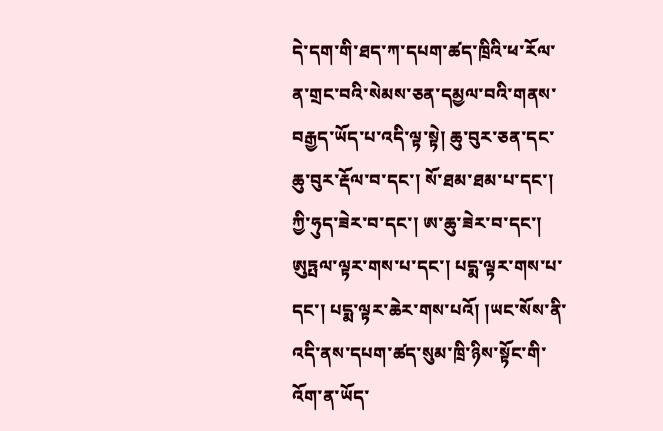དེ་དག་གི་ཐད་ཀ་དཔག་ཚད་ཁྲིའི་ཕ་རོལ་ན་གྲང་བའི་སེམས་ཅན་དམྱལ་བའི་གནས་བརྒྱད་ཡོད་པ་འདི་ལྟ་སྟེ། ཆུ་བུར་ཅན་དང་ཆུ་བུར་རྡོལ་བ་དང་། སོ་ཐམ་ཐམ་པ་དང་། ཀྱི་ཧུད་ཟེར་བ་དང་། ཨ་ཆུ་ཟེར་བ་དང་། ཨུཏྤལ་ལྟར་གས་པ་དང་། པདྨ་ལྟར་གས་པ་དང་། པདྨ་ལྟར་ཆེར་གས་པའོ། །ཡང་སོས་ནི་འདི་ནས་དཔག་ཚད་སུམ་ཁྲི་ཉིས་སྟོང་གི་འོག་ན་ཡོད་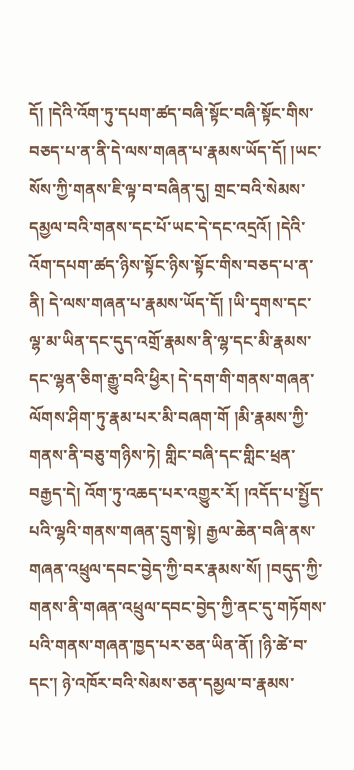དོ། །དེའི་འོག་ཏུ་དཔག་ཚད་བཞི་སྟོང་བཞི་སྟོང་གིས་བཅད་པ་ན་ནི་དེ་ལས་གཞན་པ་རྣམས་ཡོད་དོ། །ཡང་སོས་ཀྱི་གནས་ཇི་ལྟ་བ་བཞིན་དུ། གྲང་བའི་སེམས་དམྱལ་བའི་གནས་དང་པོ་ཡང་དེ་དང་འདྲའོ། །དེའི་འོག་དཔག་ཚད་ཉིས་སྟོང་ཉིས་སྟོང་གིས་བཅད་པ་ན་ནི། དེ་ལས་གཞན་པ་རྣམས་ཡོད་དོ། །ཡི་དྭགས་དང་ལྷ་མ་ཡིན་དང་དུད་འགྲོ་རྣམས་ནི་ལྷ་དང་མི་རྣམས་དང་ལྷན་ཅིག་རྒྱུ་བའི་ཕྱིར། དེ་དག་གི་གནས་གཞན་ལོགས་ཤིག་ཏུ་རྣམ་པར་མི་བཞག་གོ །མི་རྣམས་ཀྱི་གནས་ནི་བཅུ་གཉིས་ཏེ། གླིང་བཞི་དང་གླིང་ཕྲན་བརྒྱད་དེ། འོག་ཏུ་འཆད་པར་འགྱུར་རོ། །འདོད་པ་སྤྱོད་པའི་ལྷའི་གནས་གཞན་དྲུག་སྟེ། རྒྱལ་ཆེན་བཞི་ནས་གཞན་འཕྲུལ་དབང་བྱེད་ཀྱི་བར་རྣམས་སོ། །བདུད་ཀྱི་གནས་ནི་གཞན་འཕྲུལ་དབང་བྱེད་ཀྱི་ནང་དུ་གཏོགས་པའི་གནས་གཞན་ཁྱད་པར་ཅན་ཡིན་ནོ། །ཉི་ཚེ་བ་དང་། ཉེ་འཁོར་བའི་སེམས་ཅན་དམྱལ་བ་རྣམས་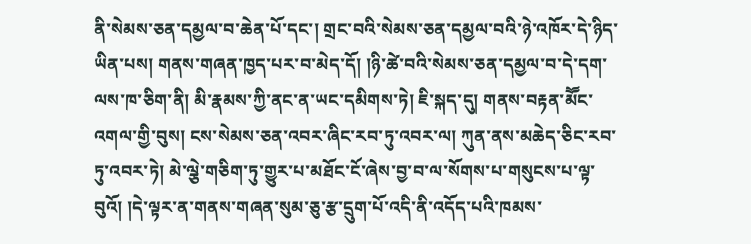ནི་སེམས་ཅན་དམྱལ་བ་ཆེན་པོ་དང་། གྲང་བའི་སེམས་ཅན་དམྱལ་བའི་ཉེ་འཁོར་དེ་ཉིད་ཡིན་པས། གནས་གཞན་ཁྱད་པར་བ་མེད་དོ། །ཉི་ཚེ་བའི་སེམས་ཅན་དམྱལ་བ་དེ་དག་ལས་ཁ་ཅིག་ནི། མི་རྣམས་ཀྱི་ནང་ན་ཡང་དམིགས་ཏེ། ཇི་སྐད་དུ། གནས་བརྟན་མཽང་འགལ་གྱི་བུས། ངས་སེམས་ཅན་འབར་ཞིང་རབ་ཏུ་འབར་ལ། ཀུན་ནས་མཆེད་ཅིང་རབ་ཏུ་འབར་ཏེ། མེ་ལྕེ་གཅིག་ཏུ་གྱུར་པ་མཐོང་ངོ་ཞེས་བྱ་བ་ལ་སོགས་པ་གསུངས་པ་ལྟ་བུའོ། །དེ་ལྟར་ན་གནས་གཞན་སུམ་ཅུ་རྩ་དྲུག་པོ་འདི་ནི་འདོད་པའི་ཁམས་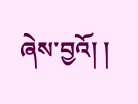ཞེས་བྱའོ། །